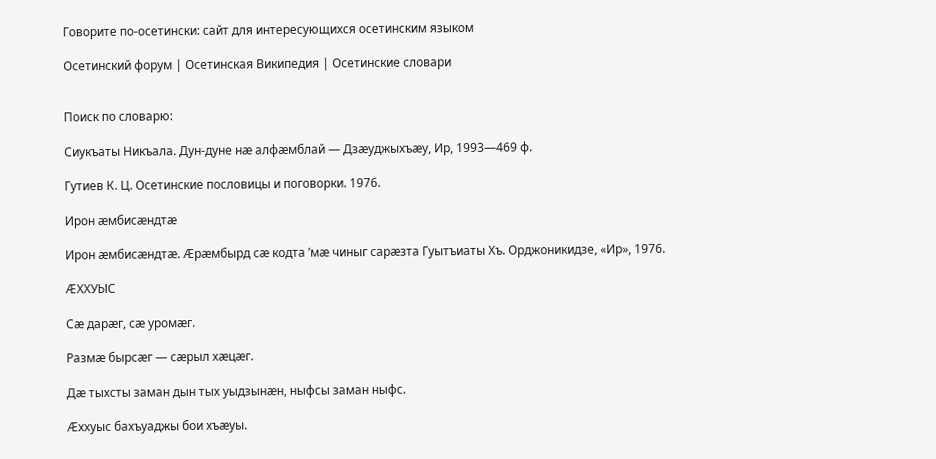Говорите по-осетински: сайт для интересующихся осетинским языком

Осетинский форум | Осетинская Википедия | Осетинские словари


Поиск по словарю:

Сиукъаты Никъала. Дун-дуне нæ алфæмблай — Дзæуджыхъæу, Ир, 1993—469 ф.

Гутиев К. Ц. Осетинские пословицы и поговорки. 1976.

Ирон æмбисæндтæ

Ирон æмбисæндтæ. Æрæмбырд сæ кодта ’мæ чиныг сарæзта Гуытъиаты Хъ. Орджоникидзе, «Ир», 1976.

ÆХХУЫС

Сæ дарæг, сæ уромæг.

Размæ бырсæг — сæрыл хæцæг.

Дæ тыхсты заман дын тых уыдзынæн, ныфсы заман ныфс.

Æххуыс бахъуаджы бои хъæуы.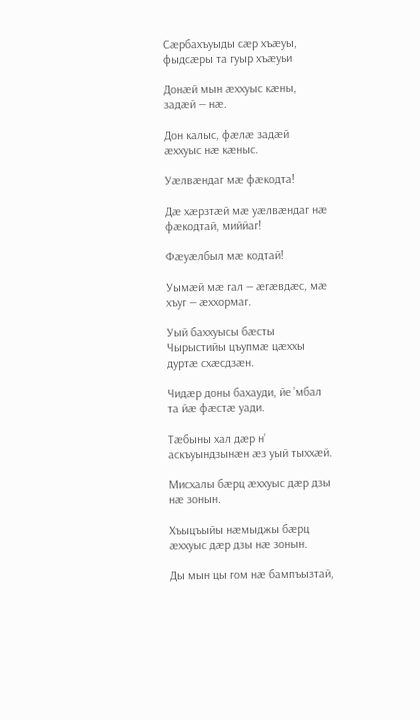Сæрбахъуыды сæр хъæуы, фыдсæры та гуыр хъæуьи

Донæй мын æххуыс кæны, задæй — нæ.

Дон калыс, фæлæ задæй æххуыс нæ кæныс.

Уæлвæндаг мæ фæкодта!

Дæ хæрзтæй мæ уæлвæндаг нæ фæкодтай, миййаг!

Фæуæлбыл мæ кодтай!

Уымæй мæ гал — æгæвдæс, мæ хъуг — æххормаг.

Уый баххуысы бæсты Чырыстийы цъупмæ цæххы дуртæ схæсдзæн.

Чидæр доны бахауди, йе ’мбал та йæ фæстæ уади.

Тæбыны хал дæр н’ аскъуындзынæн æз уый тыххæй.

Мисхалы бæрц æххуыс дæр дзы нæ зонын.

Хъыцъыйы нæмыджы бæрц æххуыс дæр дзы нæ зонын.

Ды мын цы гом нæ бампъызтай,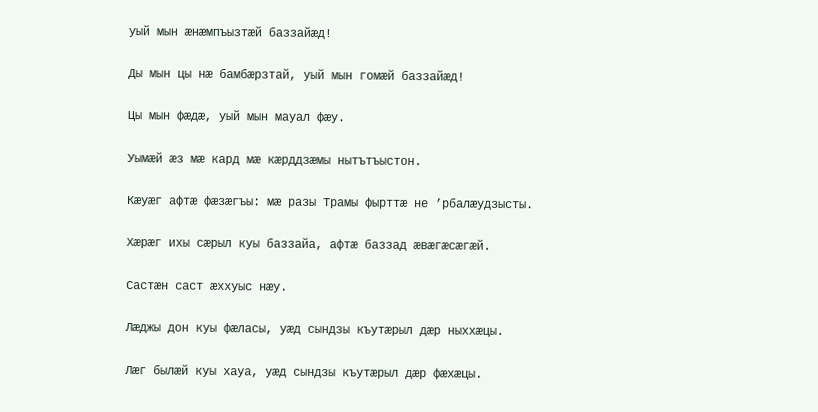уый мын æнæмпъызтæй баззайæд!

Ды мын цы нæ бамбæрзтай, уый мын гомæй баззайæд!

Цы мын фæдæ, уый мын мауал фæу.

Уымæй æз мæ кард мæ кæрддзæмы нытътъыстон.

Кæуæг афтæ фæзæгъы: мæ разы Трамы фырттæ не ’рбалæудзысты.

Хæрæг ихы сæрыл куы баззайа, афтæ баззад æвæгæсæгæй.

Састæн саст æххуыс нæу.

Лæджы дон куы фæласы, уæд сындзы къутæрыл дæр ныххæцы.

Лæг былæй куы хауа, уæд сындзы къутæрыл дæр фæхæцы.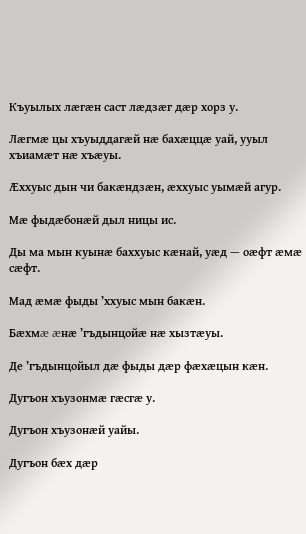Къуылых лæгæн саст лæдзæг дæр хорз у.

Лæгмæ цы хъуыддагæй нæ бахæццæ уай, ууыл хъиамæт нæ хъæуы.

Æххуыс дын чи бакæндзæн, æххуыс уымæй агур.

Мæ фыдæбонæй дыл ницы ис.

Ды ма мын куынæ баххуыс кæнай, уæд — оæфт æмæ сæфт.

Мад æмæ фыды ’ххуыс мын бакæн.

Бæхмæ æнæ ’гъдынцойæ нæ хызтæуы.

Де ’гъдынцойыл дæ фыды дæр фæхæцын кæн.

Дугъон хъузонмæ гæсгæ у.

Дугъон хъузонæй уайы.

Дугъон бæх дæр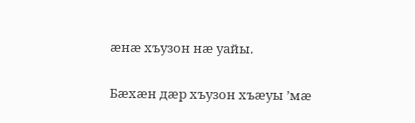æнæ хъузон нæ уайы.

Бæхæн дæр хъузон хъæуы ’мæ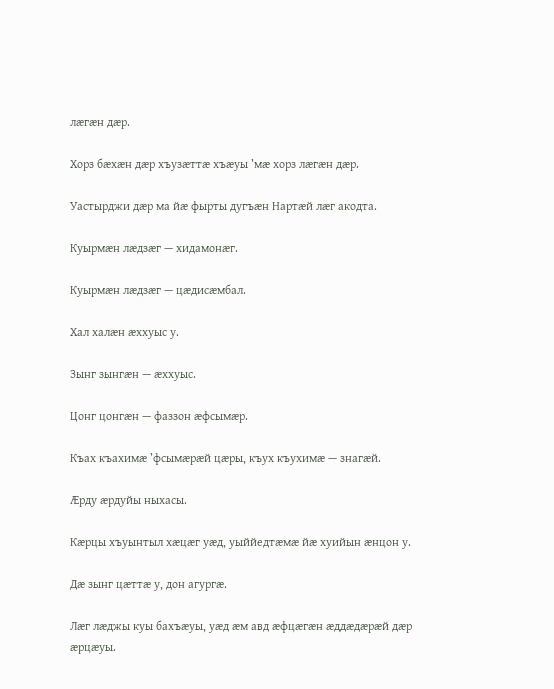лæгæн дæр.

Хорз бæхæн дæр хъузæттæ хъæуы ’мæ хорз лæгæн дæр.

Уастырджи дæр ма йæ фырты дугъæн Нартæй лæг акодта.

Куырмæн лæдзæг — хидамонæг.

Куырмæн лæдзæг — цæдисæмбал.

Хал халæн æххуыс у.

Зынг зынгæн — æххуыс.

Цонг цонгæн — фаззон æфсымæр.

Къах къахимæ ’фсымæрæй цæры, къух къухимæ — знагæй.

Æрду æрдуйы ныхасы.

Кæрцы хъуынтыл хæцæг уæд, уыййедтæмæ йæ хуийын æнцон у.

Дæ зынг цæттæ у, дон агургæ.

Лæг лæджы куы бахъæуы, уæд æм авд æфцæгæн æддæдæрæй дæр æрцæуы.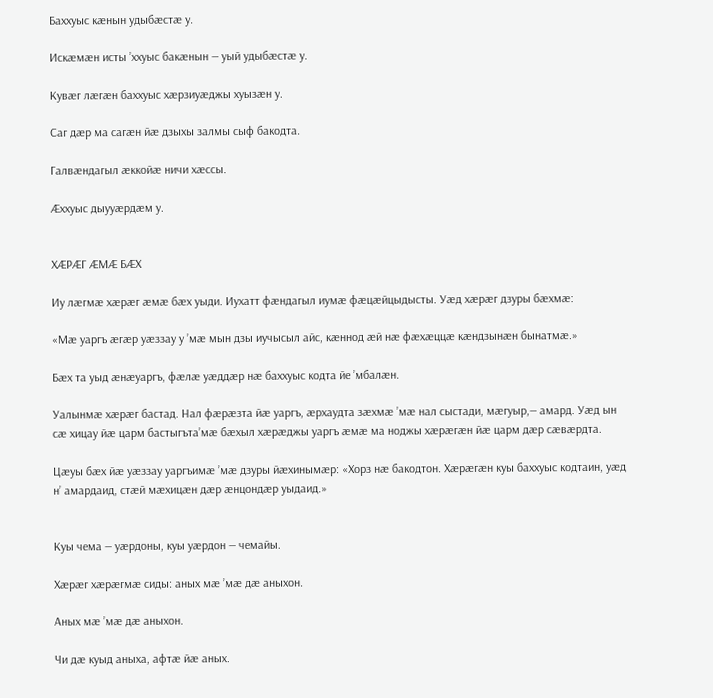Баххуыс кæнын удыбæстæ у.

Искæмæн исты ’ххуыс бакæнын — уый удыбæстæ у.

Кувæг лæгæн баххуыс хæрзиуæджы хуызæн у.

Саг дæр ма сагæн йæ дзыхы залмы сыф бакодта.

Галвæндагыл æккойæ ничи хæссы.

Æххуыс дыууæрдæм у.


ХÆРÆГ ÆМÆ БÆХ

Иу лæгмæ хæрæг æмæ бæх уыди. Иухатт фæндагыл иумæ фæцæйцыдысты. Уæд хæрæг дзуры бæхмæ:

«Мæ уаргъ æгæр уæззау у ’мæ мын дзы иучысыл айс, кæннод æй нæ фæхæццæ кæндзынæн бынатмæ.»

Бæх та уыд æнæуаргъ, фæлæ уæддæр нæ баххуыс кодта йе ’мбалæн.

Уалынмæ хæрæг бастад. Нал фæрæзта йæ уаргъ, æрхаудта зæхмæ ’мæ нал сыстади, мæгуыр,— амард. Уæд ын сæ хицау йæ царм бастыгъта’мæ бæхыл хæрæджы уаргъ æмæ ма ноджы хæрæгæн йæ царм дæр сæвæрдта.

Цæуы бæх йæ уæззау уаргъимæ ’мæ дзуры йæхинымæр: «Хорз нæ бакодтон. Хæрæгæн куы баххуыс кодтаин, уæд н’ амардаид, стæй мæхицæн дæр æнцондæр уыдаид.»


Куы чема — уæрдоны, куы уæрдон — чемайы.

Хæрæг хæрæгмæ сиды: аных мæ ’мæ дæ аныхон.

Аных мæ ’мæ дæ аныхон.

Чи дæ куыд аныха, афтæ йæ аных.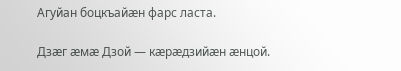Агуйан боцкъайæн фарс ласта.

Дзæг æмæ Дзой — кæрæдзийæн æнцой.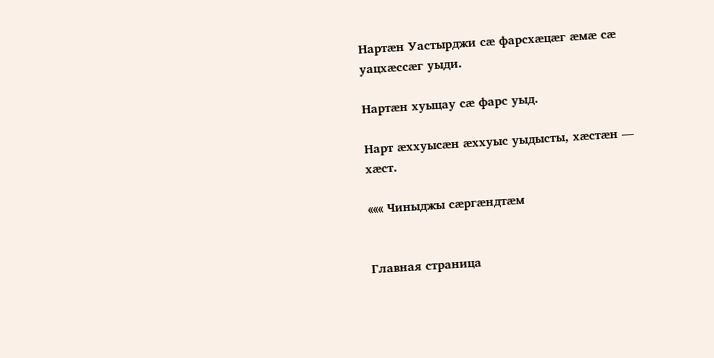Нартæн Уастырджи сæ фарсхæцæг æмæ сæ уацхæссæг уыди.

Нартæн хуыцау сæ фарс уыд.

Нарт æххуысæн æххуыс уыдысты, хæстæн — хæст.

««« Чиныджы сæргæндтæм


Главная страница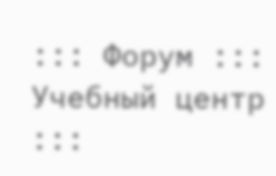::: Форум ::: Учебный центр :::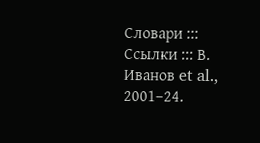Словари ::: Ссылки ::: В. Иванов et al., 2001–24.